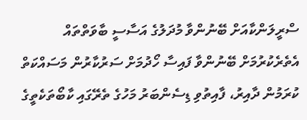ސްރީލަންކާއަށް ބޭނުންވާ މުދަލުގެ އަސާސީ ބާވަތްތައް އެތެރެކުރުމަށް ބޭނުންވާ ފައިސާ ހޯދުމަށް ސަރުކާރުން މަސައްކަތް ކުރަމުން ދާއިރު، ފާއިތުވި ޑިސެންބަރު މަހުގެ ތެރޭގައި ކާބޯތަކެތީގެ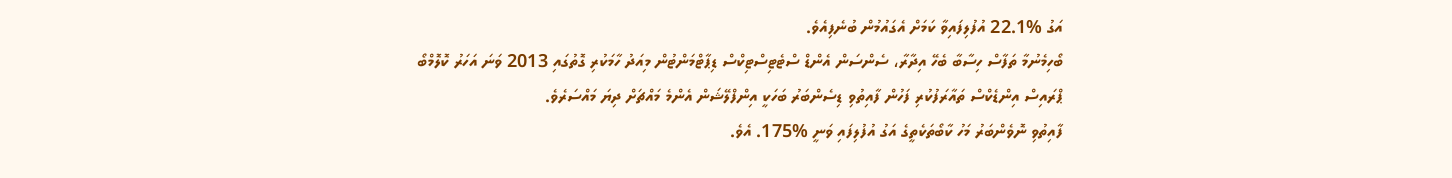އަގު %22.1 އުފުލިފައިވާ ކަމަށް އެގައުމުން ބުނެފިއެވެ.
ބޯހިމެނުމާ ތަފާސް ހިސާބާ ބެހޭ އިދާރާ، ސެންސަން އެންޑް ސްޓެޓިސްޓިކްސް ޑިޕާޓްމަންޓުން މިއަދު ހާމަކުރި ގޮތުގައި 2013 ވަނަ އަހަރު ކޮލޮމްބޯ ޕްރައިސް އިންޑެކްސް ތައާރަފުކުރި ފަހުން ފާއިތުވި ޑިސެންބަރު ބަހަކީ އިންފްލޭޝަން އެންމެ މައްޗަށް ދިޔަ މައްސަރެވެ.
ފާއިތުވި ނޮވެންބަރު މަހު ކާބޯތަކެތީގެ އަގު އުފުލިފައި ވަނީ %175. އެވެ.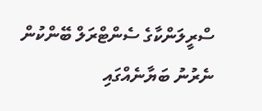ސްރީލަންކާގެ ސެންޓްރަލް ބޭންކުން ނެރުނު ބަޔާނެއްގައި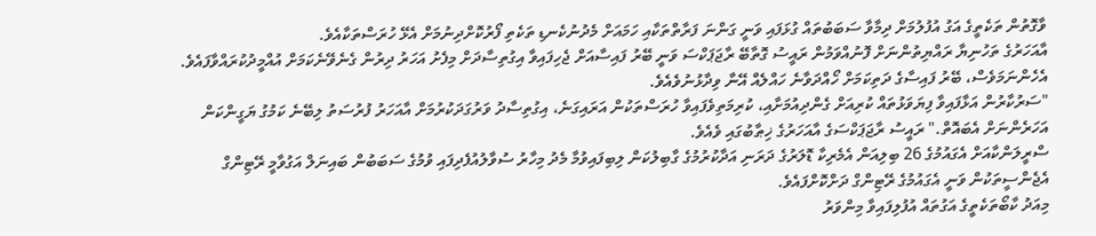ވާގޮތުން ތަކެތީގެ އަގު އުފުލުމަށް ދިމާވާ ސަބަބުތައް ގުޅަފައި ވަނީ ގަންނަ ފަރާތްތަކާއި ހަމައަށް މެދުނުކެނޑި ތަކެތި ފޯރުކޮށްދިނުމަށް އެޅޭ ހުރަސްތަކާއެވެ.
އާއަހަރުގެ ތަހުނިޔާ ރައްޔިތުންނަށް ފޮނުއްވަމުން ރައީސު ގޮތާބޭ ރާޖަޕަކްސަ ވަނީ ބޭރު ފައިސާއަށް ޖެހިފައިވާ އިގުތިސާދަށް މިފެށު އަހަރު ދިރުން ގެނެވޭނެކަމަށް އުއްމީދުކުރައްވާފައެވެ. އެހެންނަމަވެސް، ބޭރު ފައިސާގެ ދަތިކަމަށް ހޯއްދަވާނެ ހައްލެއް އޭނާ ވިދާޅުނުވެއެވެ.
"ސަރުކާރުން އަޅާފައިވާ ފިޔަވަޅުތައް ކުރިއަށް ގެންދިއުމަށާއި، ކުރިމަތިވެފައިވާ ހުރަސްތަކުން އަރައިގަނެ، އިގުތިސާދު ވަރުގަދަކުރުމަށް އާއަހަރު ފުރުސަތު ލިބޭނެ ކަމުގު ޔަގީންކަން އަހަރެންނަށް އެބައޮތް." ރައީސު ރާޖަޕަކްސަގެ އާއަހަރުގެ ޚިޠާބުގައި ވެއެވެ.
ސްރީލަންކާއަށް އެގައުމުގެ 26 ބިލިއަން އެމެރިކާ ޑޮލަރުގެ ދަރަނި އަދާކުރުމުގެ ގާބިލުކަން ލިބިފައިވުމާ މެދު މިހާރު ސުވާލުއުފެދިފައި ވުމުގެ ސަބަބުން ބައިނަލް އަގުވާމީ ރޭޓިންގް އެޖެންސީތަކުން ވަނީ އެގައުމުގެ ރޭޓިންގް ދަށްކޮށްފައެވެ.
މިއަދު ކާބޯތަކެތީގެ އަގުތައް އުފުލިފައިވާ މިންވަރު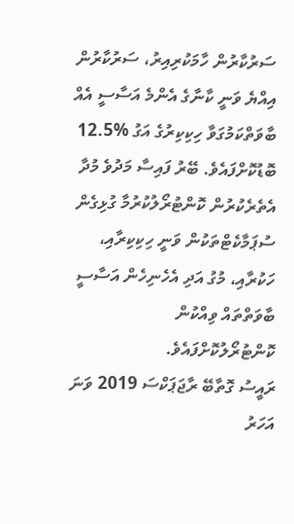ސަރުކާރުން ހާމަކުރިއިރު، ސަރުކާރުން އިއްޔެ ވަނީ ކާނާގެ އެންމެ އަސާސީ އެއް ބާވަތްކަމުގަވާ ހިކިކިރުގެ އަގު %12.5 ބޮޑުކޮށްފައެވެ. ބޭރު ފައިސާ މަދުވެ މުދާ އެތެރެކުރުން ކޮންޓުރޯލުކުރުމާ ގުޅިގެން ސުޕަމާކެޓްތަކުން ވަނީ ހިކިކިރާއި، ހަކުރާއި، މުގު އަދި އެހެނިހެން އަސާސީ ބާވަތްތައް ވިއްކުން ކޮންޓުރޯލުކޮށްފައެވެ.
ރައީސު ގޮތާބޭ ރާޖަޕަކްސަ 2019 ވަނަ އަހަރު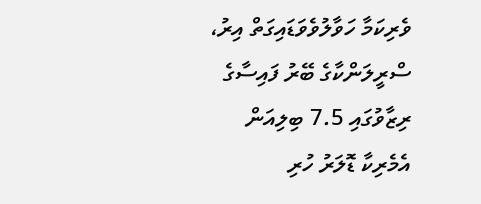ވެރިކަމާ ހަވާލުވެވަޑައިގަތް އިރު، ސްރީލަންކާގެ ބޭރު ފައިސާގެ ރިޒާވުގައި 7.5 ބިލިއަން އެމެރިކާ ޑޮލަރު ހުރި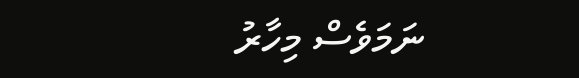ނަމަވެސް މިހާރު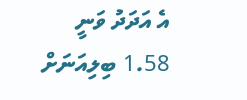އެ އަދަދު ވަނީ 1.58 ބިލިއަނަށް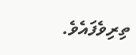ތިރިވެފައެވެ.